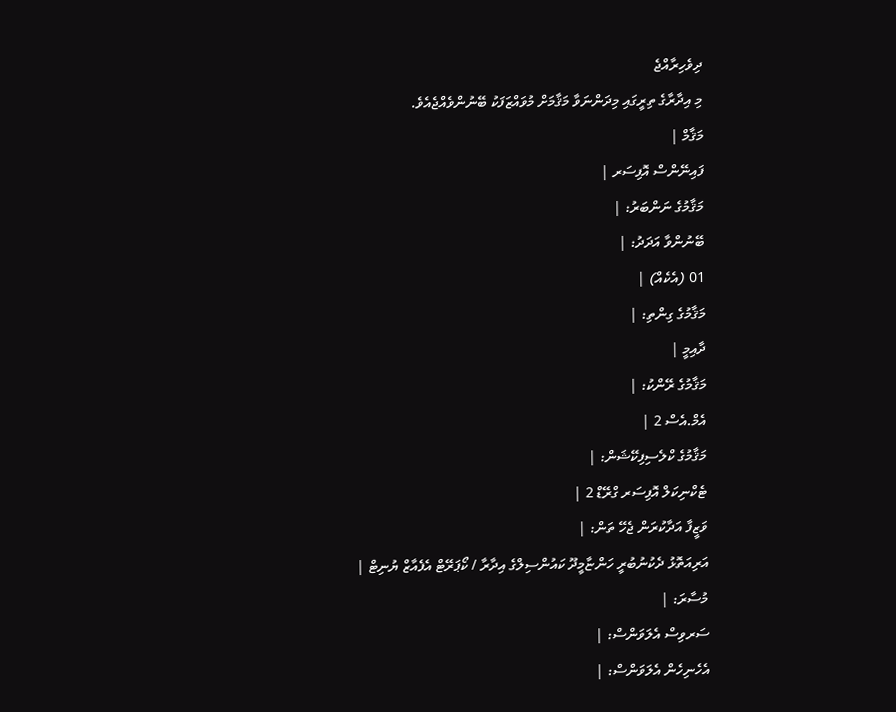ދިވެހިރާއްޖެ
މި އިދާރާގެ ތިރީގައި މިދަންނަވާ މަޤާމަށް މުވައްޒަފަކު ބޭނުންވެއްޖެއެވެ.
މަޤާމް |
ފައިނޭންސް އޮފިސަރ |
މަޤާމުގެ ނަންބަރު: |
ބޭނުންވާ އަދަދު: |
01 (އެކެއް) |
މަޤާމުގެ ގިންތި: |
ދާއިމީ |
މަޤާމުގެ ރޭންކު: |
އެމް.އެސް 2 |
މަޤާމުގެ ކްލެސިފިކޭޝަން: |
ޓެކްނިކަލް އޮފިސަރ ގްރޭޑް 2 |
ވަޒީފާ އަދާކުރަން ޖެހޭ ތަން: |
އަރިއަތޮޅު ދެކުނުބުރީ ހަންޏާމީދޫ ކައުންސިލްގެ އިދާރާ / ކޯޕަރޭޓް އެފެއާޒް ޔުނިޓް |
މުސާރަ: |
ސަރވިސް އެލަވަންސް: |
އެހެނިހެން އެލަވަންސް: |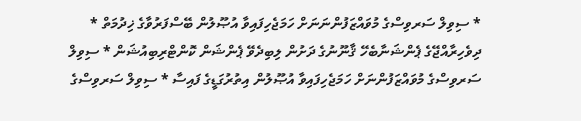* ސިވިލް ސަރވިސްގެ މުވައްޒަފުންނަނަށް ހަމަޖެހިފައިވާ އުޞޫލުން ބޭސްފަރުވާގެ ޚިދުމަތް * ދިވެހިރާއްޖޭގެ ޕެންޝަނާބެހޭ ޤާނޫނުގެ ދަށުން ލިބިދެވޭ ޕެންޝަން ކޮންޓްރިބިއުޝަން * ސިވިލް ސަރވިސްގެ މުވައްޒަފުންނަށް ހަމަޖެހިފައިވާ އުޞޫލުން އިތުރުގަޑީގެ ފައިސާ * ސިވިލް ސަރވިސްގެ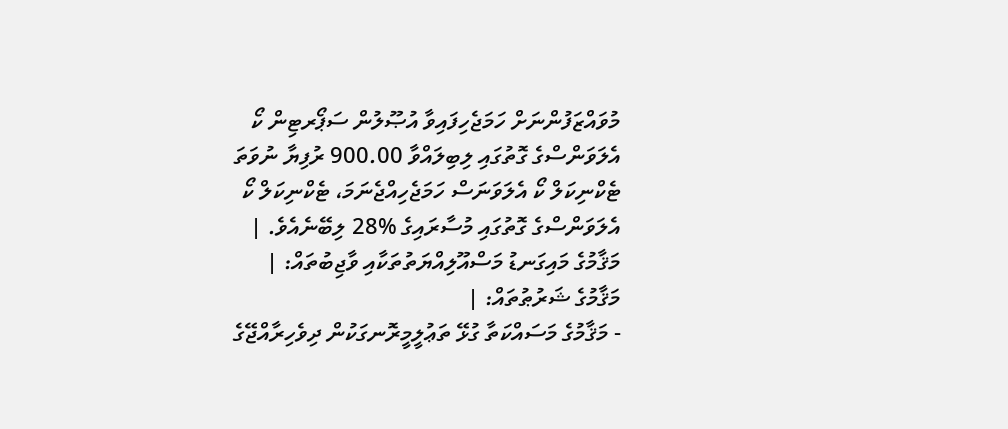މުވައްޒަފުންނަށް ހަމަޖެހިފައިވާ އުޞޫލުން ސަޕޯރޓިން ކޯ އެލަވަންސްގެ ގޮތުގައި ލިބިލައްވާ 900.00 ރުފިޔާ ނުވަތަ ޓެކްނިކަލް ކޯ އެލަވަނަސް ހަމަޖެހިއްޖެނަމަ، ޓެކްނިކަލް ކޯ އެލަވަންސްގެ ގޮތުގައި މުސާރައިގެ %28 ލިބޭނެއެވެ. |
މަޤާމުގެ މައިގަނޑު މަސްއޫލިއްޔަތުތަކާއި ވާޖިބުތައް: |
މަޤާމުގެ ޝަރުޠުތައް: |
- މަޤާމުގެ މަސައްކަތާ ގުޅޭ ތަޢުލީމީރޮނގަކުން ދިވެހިރާއްޖޭގެ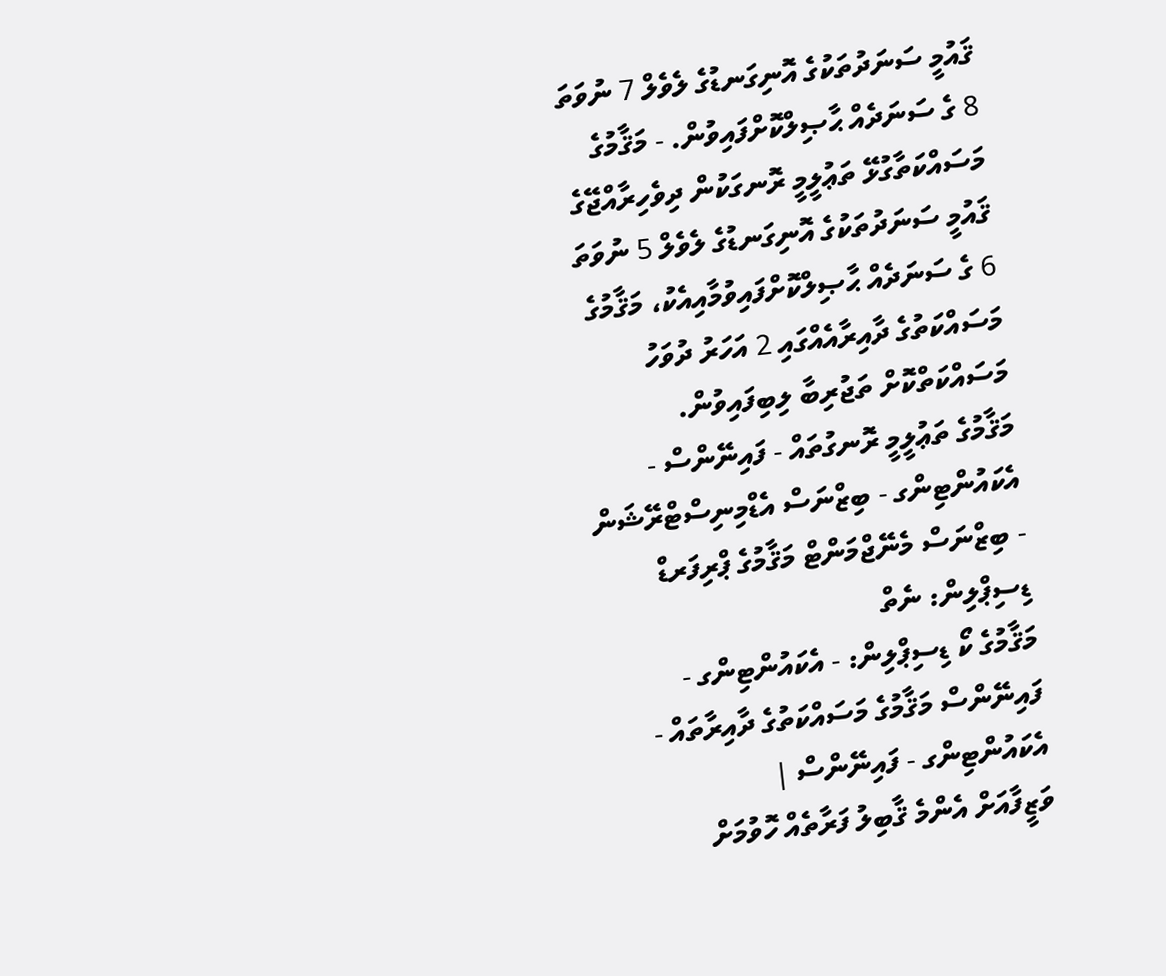ޤައުމީ ސަނަދުތަކުގެ އޮނިގަނޑުގެ ލެވެލް 7 ނުވަތަ 8 ގެ ސަނަދެއް ޙާޞިލްކޮށްފައިވުން. - މަޤާމުގެ މަސައްކަތާގުޅޭ ތަޢުލީމީ ރޮނގަކުން ދިވެހިރާއްޖޭގެ ޤައުމީ ސަނަދުތަކުގެ އޮނިގަނޑުގެ ލެވެލް 5 ނުވަތަ 6 ގެ ސަނަދެއް ޙާޞިލްކޮށްފައިވުމާއިއެކު، މަޤާމުގެ މަސައްކަތުގެ ދާއިރާއެއްގައި 2 އަހަރު ދުވަހު މަސައްކަތްކޮށް ތަޖުރިބާ ލިބިފައިވުން.
މަޤާމުގެ ތަޢުލީމީ ރޮނގުތައް - ފައިނޭންސް - އެކައުންޓިންގ - ބިޒްނަސް އެޑްމިނިސްޓްރޭޝަން - ބިޒްނަސް މެނޭޖްމަންޓް މަޤާމުގެ ޕްރިފަރޑް ޑިސިޕްލިން: ނެތް
މަޤާމުގެ ކޯ ޑިސިޕްލިން: - އެކައުންޓިންގ - ފައިނޭންސް މަޤާމުގެ މަސައްކަތުގެ ދާއިރާތައް - އެކައުންޓިންގ - ފައިނޭންސް |
ވަޒީފާއަށް އެންމެ ޤާބިލު ފަރާތެއް ހޮވުމަށް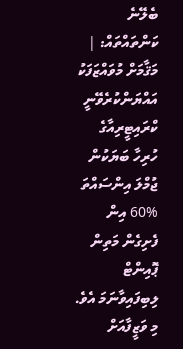ބެލޭނެ ކަންތައްތައް: |
މަޤާމަށް މުވައްޒަފަކު އައްޔަންކުރެވޭނީ ކްރައިޓީރިއާގެ ހުރިހާ ބަޔަކުން ޖުމްލަ އިންސައްތަ %60 އިން ފެށިގެން މަތިން ޕޮއިންޓް ލިބިފައިވާނަމަ އެވެ.
މި ވަޒީފާއަށް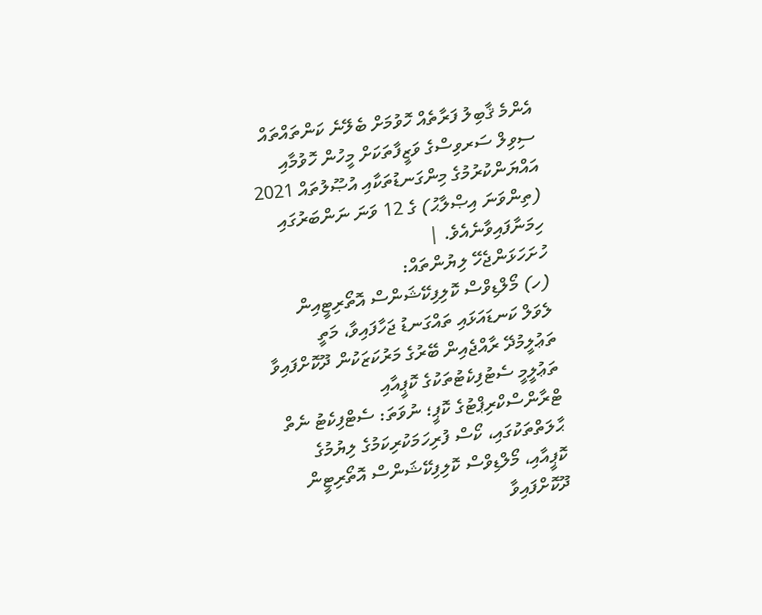އެންމެ ޤާބިލު ފަރާތެއް ހޮވުމަށް ބެލޭނެ ކަންތައްތައް ސިވިލް ސަރވިސްގެ ވަޒީފާތަކަށް މީހުން ހޮވުމާއި އައްޔަންކުރުމުގެ މިންގަނޑުތަކާއި އުޞޫލުތައް 2021 (ތިންވަނަ އިޞްލާޙު) ގެ 12 ވަނަ ނަންބަރުގައި ހިމަނާފައިވާނެއެވެ. |
ހުށަހަޅަންޖެހޭ ލިޔުންތައް:
(ހ) މޯލްޑިވްސް ކޮލިފިކޭޝަންސް އޮތޯރިޓީއިން ލެވަލް ކަނޑައަޅައި ތައްގަނޑު ޖަހާފައިވާ، މަތީ ތަޢުލީމުދޭ ރާއްޖެއިން ބޭރުގެ މަރުކަޒަކުން ދޫކޮށްފައިވާ ތަޢުލީމީ ސެޓުފިކެޓުތަކުގެ ކޮޕީއާއި ޓްރާންސްކްރިޕްޓުގެ ކޮޕީ؛ ނުވަތަ: ސެޓްފިކެޓު ނެތް ޙާލަތްތަކުގައި، ކޯސް ފުރިހަމަކުރިކަމުގެ ލިޔުމުގެ ކޮޕީއާއި، މޯލްޑިވްސް ކޮލިފިކޭޝަންސް އޮތޯރިޓީން ދޫކޮށްފައިވާ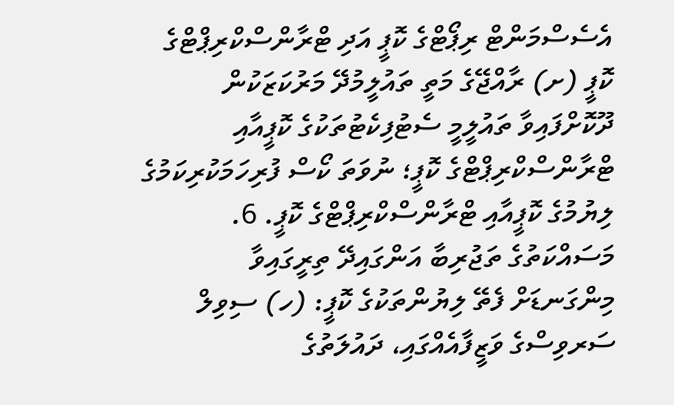އެސެސްމަންޓް ރިޕޯޓްގެ ކޮޕީ އަދި ޓްރާންސްކްރިޕްޓްގެ ކޮޕީ (ށ) ރާއްޖޭގެ މަތީ ތައުލީމުދޭ މަރުކަޒަކުން ދޫކޮށްފައިވާ ތައުލީމީ ސެޓުފިކެޓުތަކުގެ ކޮޕީއާއި ޓްރާންސްކްރިޕްޓްގެ ކޮޕީ؛ ނުވަތަ ކޯސް ފުރިހަމަކުރިކަމުގެ ލިޔުމުގެ ކޮޕީއާއި ޓްރާންސްކްރިޕްޓްގެ ކޮޕީ. 6. މަސައްކަތުގެ ތަޖުރިބާ އަންގައިދޭ ތިރީގައިވާ މިންގަނޑަށް ފެތޭ ލިޔުންތަކުގެ ކޮޕީ: (ހ) ސިވިލް ސަރވިސްގެ ވަޒީފާއެއްގައި، ދައުލަތުގެ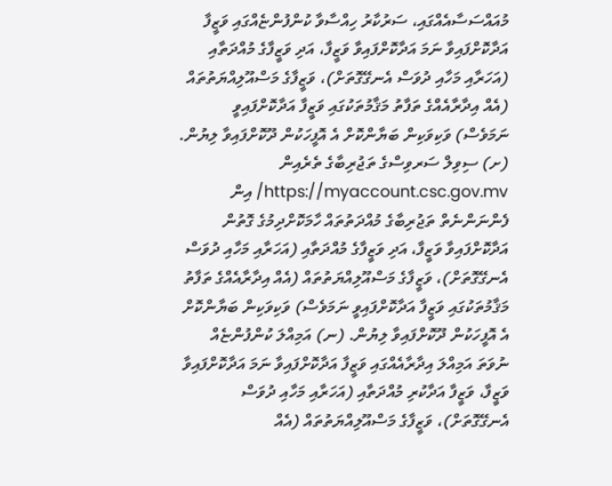މުއައްސަސާއެއްގައި، ސަރުކާރު ހިއްސާވާ ކުންފުންޏެއްގައި ވަޒީފާ އަދާކޮށްފައިވާ ނަމަ އަދާކޮށްފައިވާ ވަޒީފާ، އަދި ވަޒީފާގެ މުއްދަތާއި (އަހަރާއި މަހާއި ދުވަސް އެނގޭގޮތަށް)، ވަޒީފާގެ މަސްއޫލިއްޔަތުތައް (އެއް އިދާރާއެއްގެ ތަފާތު މަޤާމުތަކުގައި ވަޒީފާ އަދާކޮށްފައިވީ ނަމަވެސް) ވަކިވަކިން ބަޔާންކޮށް އެ އޮފީހަކުން ދޫކޮށްފައިވާ ލިޔުން. (ށ) ސިވިލް ސަރވިސްގެ ތަޖުރިބާގެ ތެރެއިން https://myaccount.csc.gov.mv/ އިން ފެންނަންނެތް ތަޖުރިބާގެ މުއްދަތުތައް ހާމަކޮށްދިމުގެ ގޮތުން އަދާކޮށްފައިވާ ވަޒީފާ، އަދި ވަޒީފާގެ މުއްދަތާއި (އަހަރާއި މަހާއި ދުވަސް އެނގޭގޮތަށް)، ވަޒީފާގެ މަސްއޫލިއްޔަތުތައް (އެއް އިދާރާއެއްގެ ތަފާތު މަޤާމުތަކުގައި ވަޒީފާ އަދާކޮށްފައިވީ ނަމަވެސް) ވަކިވަކިން ބަޔާންކޮށް އެ އޮފީހަކުން ދޫކޮށްފައިވާ ލިޔުން. (ނ) އަމިއްލަ ކުންފުންޏެއް ނުވަތަ އަމިއްލަ އިދާރާއެއްގައި ވަޒީފާ އަދާކޮށްފައިވާ ނަމަ އަދާކޮށްފައިވާ ވަޒީފާ، ވަޒީފާ އަދާކުރި މުއްދަތާއި (އަހަރާއި މަހާއި ދުވަސް އެނގޭގޮތަށް)، ވަޒީފާގެ މަސްއޫލިއްޔަތުތައް (އެއް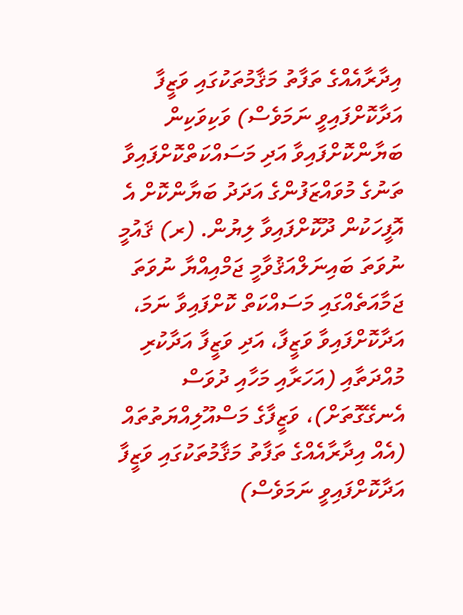އިދާރާއެއްގެ ތަފާތު މަޤާމުތަކުގައި ވަޒީފާ އަދާކޮށްފައިވީ ނަމަވެސް) ވަކިވަކިން ބަޔާންކޮށްފައިވާ އަދި މަސައްކަތްކޮށްފައިވާ ތަނުގެ މުވައްޒަފުންގެ އަދަދު ބަޔާންކޮށް އެ އޮފީހަކުން ދޫކޮށްފައިވާ ލިޔުން. (ރ) ޤައުމީ ނުވަތަ ބައިނަލްއަޤުވާމީ ޖަމްއިއްޔާ ނުވަތަ ޖަމާއަތެއްގައި މަސައްކަތް ކޮށްފައިވާ ނަމަ، އަދާކޮށްފައިވާ ވަޒީފާ، އަދި ވަޒީފާ އަދާކުރި މުއްދަތާއި (އަހަރާއި މަހާއި ދުވަސް އެނގޭގޮތަށް)، ވަޒީފާގެ މަސްއޫލިއްޔަތުތައް (އެއް އިދާރާއެއްގެ ތަފާތު މަޤާމުތަކުގައި ވަޒީފާ އަދާކޮށްފައިވީ ނަމަވެސް)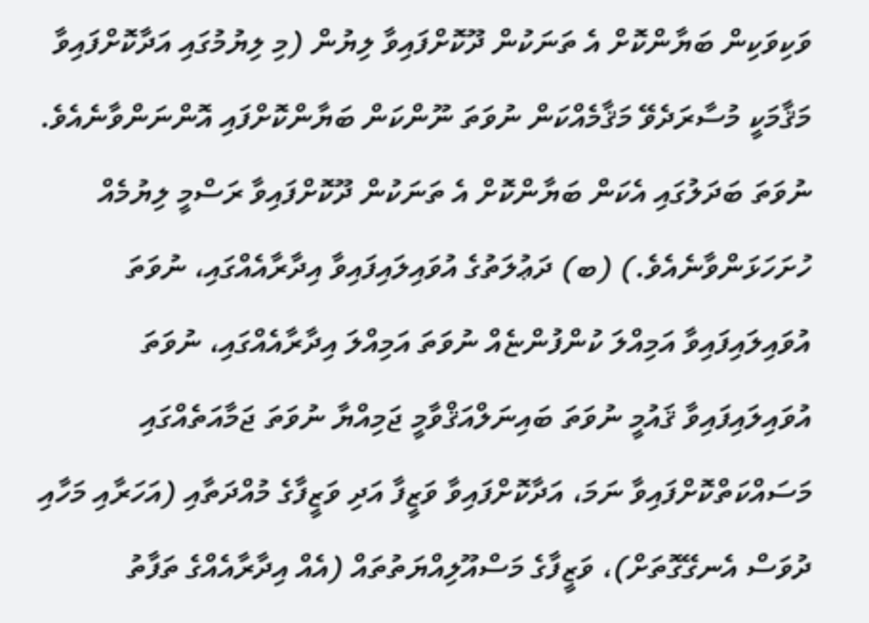ވަކިވަކިން ބަޔާންކޮށް އެ ތަނަކުން ދޫކޮށްފައިވާ ލިޔުން (މި ލިޔުމުގައި އަދާކޮށްފައިވާ މަޤާމަކީ މުސާރަދެވޭ މަޤާމެއްކަން ނުވަތަ ނޫންކަން ބަޔާންކޮށްފައި އޮންނަންވާނެއެވެ. ނުވަތަ ބަދަލުގައި އެކަން ބަޔާންކޮށް އެ ތަނަކުން ދޫކޮށްފައިވާ ރަސްމީ ލިޔުމެއް ހުށަހަޅަންވާނެއެވެ.) (ބ) ދަޢުލަތުގެ އުވައިލައިފައިވާ އިދާރާއެއްގައި، ނުވަތަ އުވައިލައިފައިވާ އަމިއްލަ ކުންފުންޏެއް ނުވަތަ އަމިއްލަ އިދާރާއެއްގައި، ނުވަތަ އުވައިލައިފައިވާ ޤައުމީ ނުވަތަ ބައިނަލްއަޤްވާމީ ޖަމިއްޔާ ނުވަތަ ޖަމާއަތެއްގައި މަސައްކަތްކޮށްފައިވާ ނަމަ، އަދާކޮށްފައިވާ ވަޒީފާ އަދި ވަޒީފާގެ މުއްދަތާއި (އަހަރާއި މަހާއި ދުވަސް އެނގޭގޮތަށް)، ވަޒީފާގެ މަސްއޫލިއްޔަތުތައް (އެއް އިދާރާއެއްގެ ތަފާތު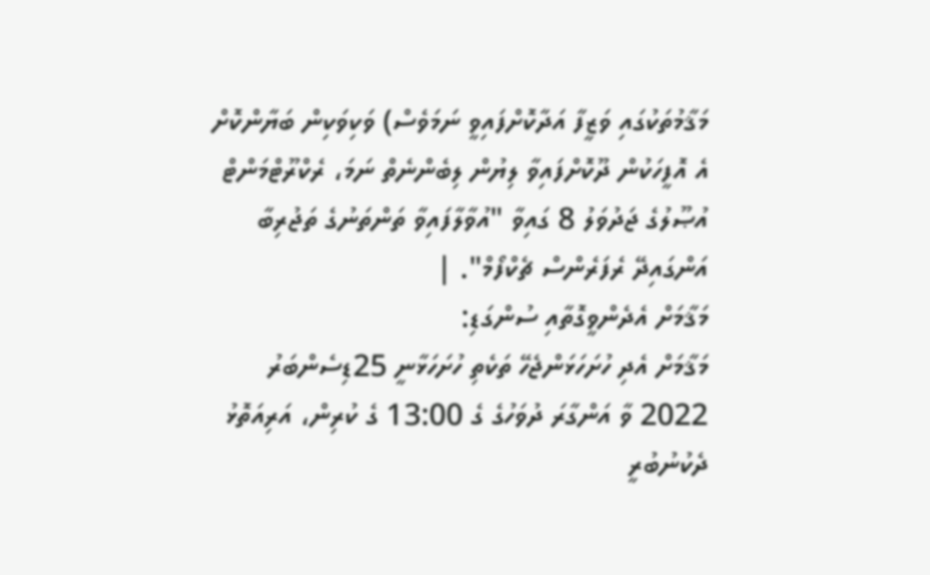މަޤާމުތަކުގައި ވަޒީފާ އަދާކޮށްފައިވީ ނަމަވެސް) ވަކިވަކިން ބަޔާންކޮށް އެ އޮފީހަކުން ދޫކޮށްފައިވާ ލިޔުން ލިބެންނެތް ނަމަ، ރެކްރޫޓްމަންޓް އުޞޫލުގެ ޖަދުވަލު 8 ގައިވާ "އުވާލާފައިވާ ތަންތަނުގެ ތަޖުރިބާ އަންގައިދޭ ރެފަރެންސް ޗެކްފޯމް". |
މަޤާމަށް އެދެންވީގޮތާއި ސުންގަޑި:
މަޤާމަށް އެދި ހުށަހަޅަންޖެހޭ ތަކެތި ހުށަހަޅާނީ 25ޑިސެންބަރު 2022 ވާ އަންގާރަ ދުވަހުގެ ގެ 13:00 ގެ ކުރިން، އަރިއަތޮޅު ދެކުނުބުރީ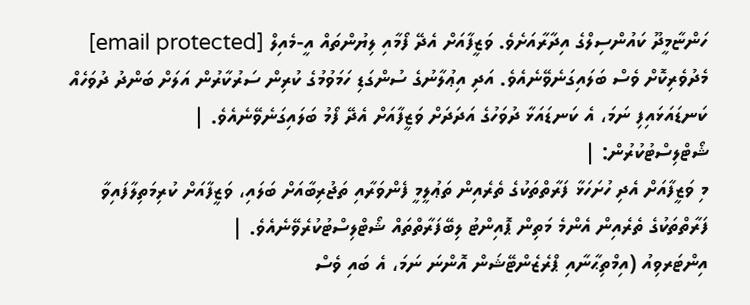ހަންޏާމީދޫ ކައުންސިލްގެ އިދާރާއަށެވެ. ވަޒީފާއަށް އެދޭ ފޯމާއި ލިޔުންތައް އީ-މެއިލް [email protected] މެދުވެރިކޮށް ވެސް ބަލައިގަނެވޭނެއެވެ. އަދި އިޢުލާނުގެ ސުންގަޑި ހަމަވުމުގެ ކުރިން ސަރުކާރުން އަލަށް ބަންދު ދުވަހެއް ކަނޑައަޅައިފި ނަމަ، އެ ކަނޑައަޅާ ދުވަހުގެ އަދަދަށް ވަޒީފާއަށް އެދޭ ފޯމު ބަލައިގަނެވޭނެއެވެ. |
ޝޯޓްލިސްޓުކުރުން: |
މި ވަޒީފާއަށް އެދި ހުށަހަޅާ ފަރާތްތަކުގެ ތެރެއިން ތަޢުލީމީ ފެންވަރާއި ތަޖުރިބާއަށް ބަލައި، ވަޒީފާއަށް ކުރިމަތިލާފައިވާ ފަރާތްތަކުގެ ތެރެއިން އެންމެ މަތިން ޕޮއިންޓު ލިބޭފަރާތްތައް ޝޯޓްލިސްޓުކުރެވޭނެއެވެ. |
އިންޓަރވިއު (އިމްތިޙާނާއި ޕްރެޒެންޓޭޝަން އޮންނަ ނަމަ، އެ ބައި ވެސް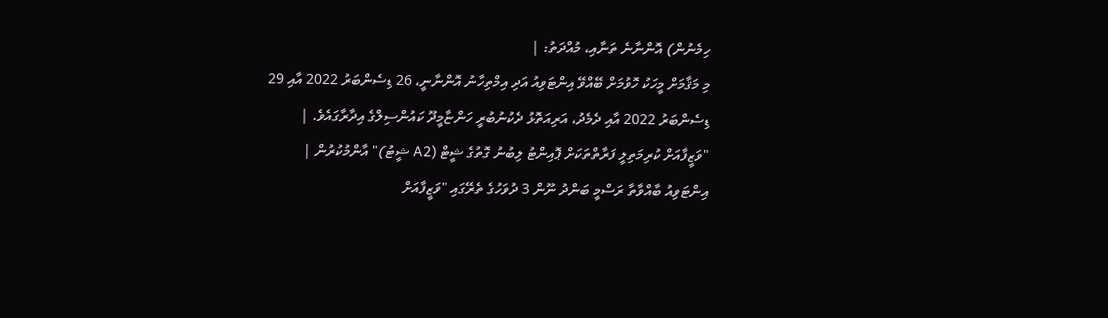ހިމެނުން) އޮންނާނެ ތަނާއި، މުއްދަތު: |
މި މަޤާމަށް މީހަކު ހޮވުމަށް ބޭއްވޭ އިންޓަވިއު އަދި އިމްތިހާނު އޮންނާނީ، 26 ޑިސެންބަރު 2022 އާއި 29 ޑިސެންބަރު 2022 އާއި ދެމެދު، އަރިއަތޮޅު ދެކުނުބުރީ ހަންޏާމީދޫ ކައުންސިލްގެ އިދާރާގައެވެ. |
"ވަޒީފާއަށް ކުރިމަތިލީ ފަރާތްތަކަށް ޕޮއިންޓު ލިބުނު ގޮތުގެ ޝީޓް (A2 ޝީޓު)" އާންމުކުރުން |
އިންޓަވިއު ބާއްވާތާ ރަސްމީ ބަންދު ނޫން 3 ދުވަހުގެ ތެރޭގައި "ވަޒީފާއަށް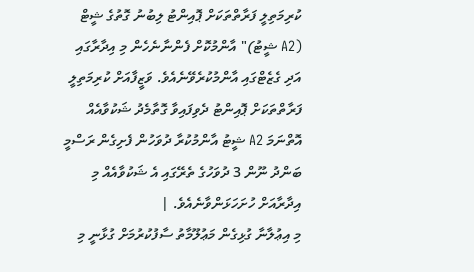ކުރިމަތިލީ ފަރާތްތަކަށް ޕޮއިންޓު ލިބުނު ގޮތުގެ ޝީޓް (A2 ޝީޓު)" އާންމުކޮށް ފެންނާނެހެން މި އިދާރާގައި އަދި ގެޒެޓްގައި އާންމުކުރެވޭނެއެވެ. ވަޒީފާއަށް ކުރިމަތިލީ ފަރާތްތަކަށް ޕޮއިންޓު ދެވިފައިވާ ގޮތާމެދު ޝަކުވާއެއް އޮތްނަމަ A2 ޝީޓު އާންމުކުރާ ދުވަހުން ފެށިގެން ރަސްމީ ބަންދު ނޫން 3 ދުވަހުގެ ތެރޭގައި އެ ޝަކުވާއެއް މި އިދާރާއަށް ހުށަހަޅަންވާނެއެވެ. |
މި އިޢުލާނާ ގުޅިގެން މަޢުލޫމާތު ސާފުކުރުމަށް ގުޅާނީ މި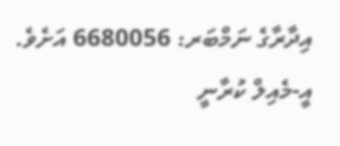އިދާރާގެ ނަމްބަރ: 6680056 އަށެވެ. އީ-މެއިލް ކުރާނީ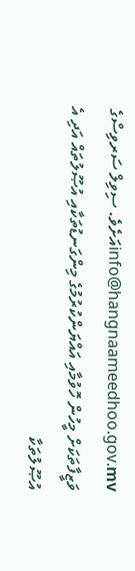info@hangnaameedhoo.gov.mvއަށެވެ. ސިވިލް ސަރވިސްގެ ވަޒީފާތަކަށް މީހުން ހޮވުމާއި އައްޔަންކުރުމުގެ މިންގަނޑުތަކާއި އުޞޫލުތައް އަދި އެ އުޞޫލުތަކާ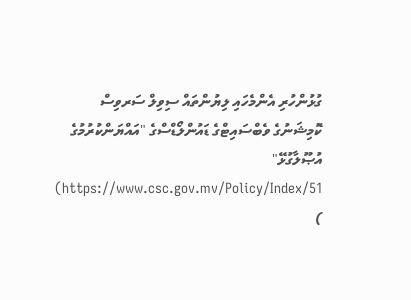ގުޅުންހުރި އެންމެހައި ލިޔުންތައް ސިވިލް ސަރވިސް ކޮމިޝަނުގެ ވެބްސައިޓްގެ ޑައުންލޯޑްސްގެ "އައްޔަންކުރުމުގެ އުޞޫލާގުޅޭ" https://www.csc.gov.mv/Policy/Index/51) )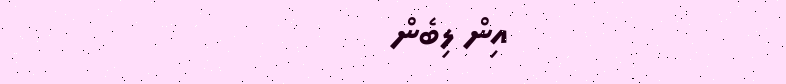އިން ލިބެން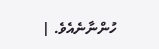ހުންނާނެއެވެ. |